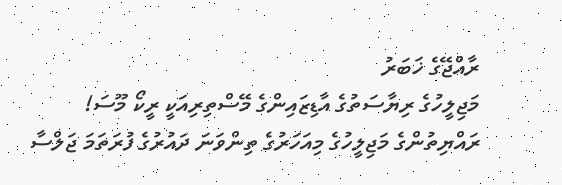ރާއްޖޭގެ ޚަބަރު
މަޖިލީހުގެ ރިޔާސަތުގެ އާޑިޒައިންގެ މޭސްތިރިއަކީ ރީކޯ މޫސަ!
ރައްޔިތުންގެ މަޖިލީހުގެ މިއަހަރުގެ ތިންވަނަ ދައުރުގެ ފުރަތަމަ ޖަލްސާ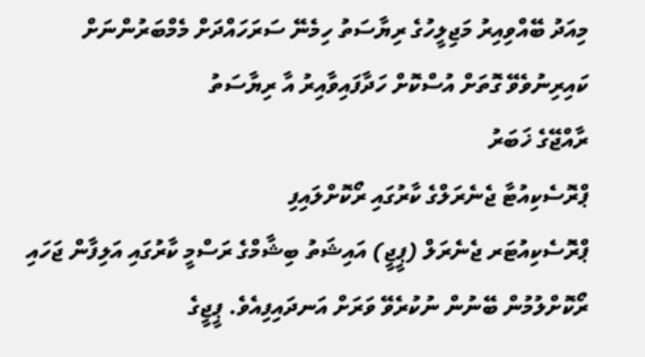މިއަދު ބޭއްވިއިރު މަޖިލީހުގެ ރިޔާސަތު ހިމެނޭ ސަރަހައްދަށް މެމްބަރުންނަށް ކައިރިނުވެވޭ ގޮތަށް އުސްކޮށް ހަދާފައިވާއިރު އާ ރިޔާސަތު
ރާއްޖޭގެ ޚަބަރު
ޕްރޮސެކިއުޓާ ޖެނެރަލްގެ ކާރުގައި ރޯކޮށްލައިފި
ޕްރޮސެކިއުޓަރ ޖެނެރަލް (ޕީޖީ) އައިޝަތު ބިޝާމްގެ ރަސްމީ ކާރުގައި އަލިފާން ޖަހައި ރޯކޮށްލުމުން ބޭނުން ނުކުރެވޭ ވަރަށް އަނދައިފިއެވެ. ޕީޖީގެ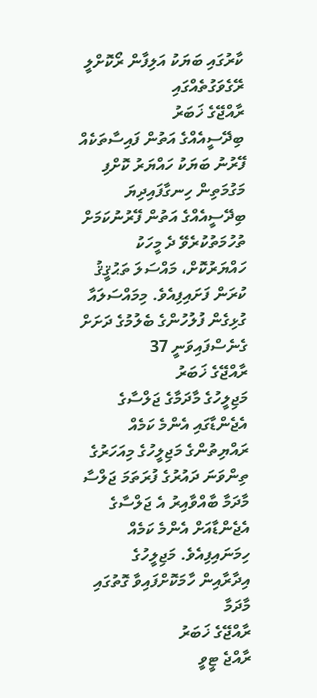ކާރުގައި ބަޔަކު އަލިފާން ރޯކޮށްލީ ރޭގެވަގުތެއްގައި
ރާއްޖޭގެ ޚަބަރު
ބިދޭސީއެއްގެ އަތުން ފައިސާތަކެއް ފޭރުނު ބަޔަކު ހައްޔަރު ކޮށްފި
މަގުމަތިން ހިނގާފައިދިޔަ ބިދޭސީއެއްގެ އަތުން ފޭރުނުކަމަށް ތުހުމަތުކުރެވޭ ދެ މީހަކު ހައްޔަރުކޮށް، މައްސަލަ ތަޙުޤީޤު ކުރަން ފަށައިފިއެވެ. މިމައްސަލައާ ގުޅިގެން ފުލުހުންގެ ބެލުމުގެ ދަށަށް ގެނެސްފައިވަނީ 37
ރާއްޖޭގެ ޚަބަރު
މަޖިލީހުގެ މާދަމާގެ ޖަލްސާގެ އެޖެންޑާގައި އެންމެ ކަމެއް
ރައްޔިތުންގެ މަޖިލީހުގެ މިއަހަރުގެ ތިންވަނަ ދައުރުގެ ފުރަތަމަ ޖަލްސާ މާދަމާ ބާއްވާއިރު އެ ޖަލްސާގެ އެޖެންޑާއަށް އެންމެ ކަމެއް ހިމަނައިފިއެވެ. މަޖިލީހުގެ އިދާރާއިން ހާމަކޮށްފައިވާ ގޮތުގައި މާދަމާ
ރާއްޖޭގެ ޚަބަރު
ރާއްޖެ ޓީވީ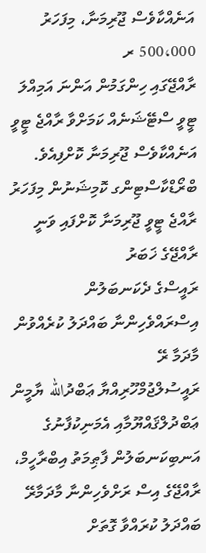އަނެއްކާވެސް ޖޫރިމަނާ، މިފަހަރު 500،000 ރ
ރާއްޖޭގައި ހިންގަމުން އަންނަ އަމިއްލަ ޓީވީ ސްޓޭޝަނެއް ކަމަށްވާ ރާއްޖެ ޓީވީ އަނެއްކާވެސް ޖޫރިމަނާ ކޮށްފިއެވެ. ބްރޯޑްކާސްޓިންގ ކޮމިޝަނުން މިފަހަރު ރާއްޖެ ޓީވީ ޖޫރިމަނާ ކޮށްފައި ވަނީ
ރާއްޖޭގެ ޚަބަރު
ރައީސްގެ ދެކަނބަލުން އިސްރައްވެހިންނާ ބައްދަލު ކުރެއްވުން މާދަމާ ރޭ
ރައީސުލްޖުމްހޫރިއްޔާ ޢަބްދުالله ޔާމީން ޢަބްދުލްޤައްޔޫމާއި އެމަނިކުފާނުގެ އަނބިކަނބަލުން ފާޠިމަތު އިބްރާހީމް، ރާއްޖޭގެ އިސް ރަށްވެހިންނާ މާދަމާރޭ ބައްދަލު ކުރައްވާ ގޮތަށް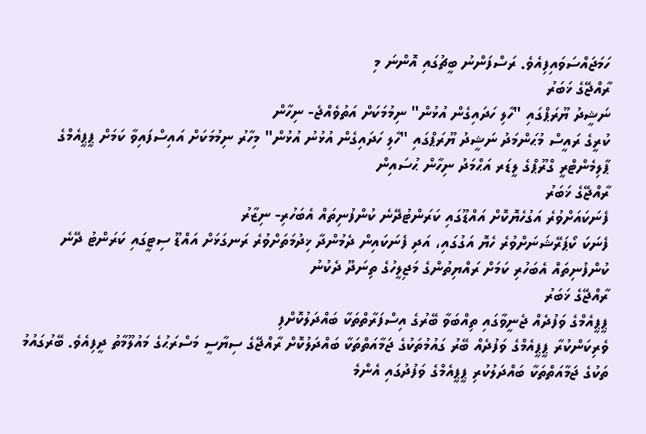ހަމަޖައްސަވައިފިއެވެ. ރަސްފަންނު ބީޗުގައި އޮންނަ މި
ރާއްޖޭގެ ޚަބަރު
ނަޝީދު ޔޫރަޕްގައި "ހާލި ހަދައިގެން އުޅުން" ނިމުމަކަށް އަތުވެއްޖެ- ނިހާން
ކުރީގެ ރައީސް މުޙަންމަދު ނަޝީދު ޔޫރަޕްގައި "ހާލި ހަދައިގެން އުޅުނު އުޅުން" މިހާރު ނިމުމަކަށް އައިސްފައިވާ ކަމަށް ޕީޕީއެމްގެ ޕާލިމެންޓްރީ ގްރޫޕްގެ ލީޑަރ އަޙްމަދު ނިހާން ޙުސައިން
ރާއްޖޭގެ ޚަބަރު
ފެނަކައަށްވުރެ އަގުހެޔޮކޮށް އައްޑޫގައި ކަރަންޓުދޭނެ ކުންފުނިތައް އެބަހުރި- ނިޒާރު
ފެނަކަ ކޯޕަރޭޝަނަށްވުރެ ހެޔޮ އަގުގައި، އަދި ފެނަކައިން ދެމުންދާ ޚިދުމަތަށްވުރެ ރަނގަޅަށް އައްޑޫ ސިޓީގައި ކަރަންޓު ދޭނެ ކުންފުނިތައް އެބަހުރި ކަމަށް ރައްޔިތުންގެ މަޖިލީހުގެ ތިނަދޫ ދެކުނު
ރާއްޖޭގެ ޚަބަރު
ޕީޕީއެމްގެ ވަފުދެއް ޖެނީވާގައި ތިއްބަވާ ބޭރުގެ އިސްފަރާތްތަކާ ބައްދަލުކޮށްފި
ވެރިކަންކުރާ ޕީޕީއެމްގެ ވަފުދެއް ބޭރު ގައުމުތަކުގެ ޖަމާއަތްތަކާ ބައްދަލުކޮށް ރާއްޖޭގެ ސިޔާސީ މަސްރަޙުގެ މައުލޫމާތު ދީފިއެވެ. ބޭރުގައުމު ތަކުގެ ޖަމާއަތްތަކާ ބައްދަލުކުރި ޕީޕީއެމްގެ ވަފުދުގައި އެންމެ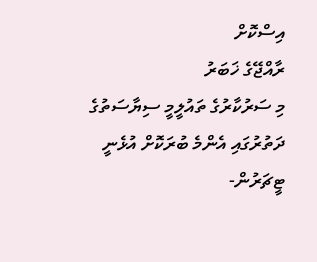އިސްކޮށް
ރާއްޖޭގެ ޚަބަރު
މި ސަރުކާރުގެ ތައުލީމީ ސިޔާސަތުގެ ދަތުރުގައި އެންމެ ބުރަކޮށް އުޅެނީ ޓީޗަރުން-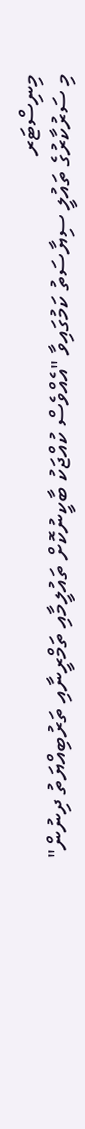މިނިސްޓަރ
މި ސަރުކާރުގެ ތައުލީ ސިޔާސަތު ކަމުގައިވާ "އެއްވެސް ކުއްޖަކު ބާކީނުކޮށް ތައުލީމާއި ތަމްރީނާއި ތަރުބިއްޔަތު ދިނުން"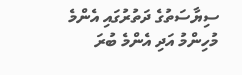ސިޔާސަތުގެ ދަތުރުގައި އެންމެ މުހިންމު އަދި އެންމެ ބުރަ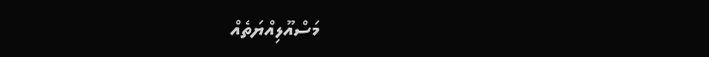މަސްއޫލިއްޔަތެއް